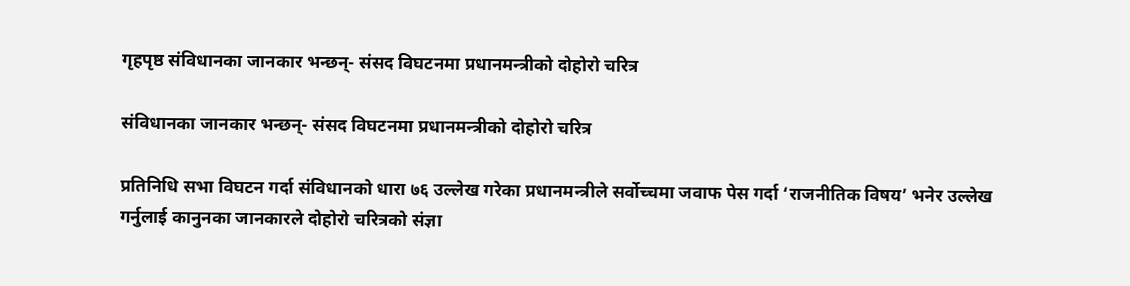गृहपृष्ठ संविधानका जानकार भन्छन्- संसद विघटनमा प्रधानमन्त्रीको दोहोरो चरित्र

संविधानका जानकार भन्छन्- संसद विघटनमा प्रधानमन्त्रीको दोहोरो चरित्र

प्रतिनिधि सभा विघटन गर्दा संविधानको धारा ७६ उल्लेख गरेका प्रधानमन्त्रीले सर्वोच्चमा जवाफ पेस गर्दा ‘राजनीतिक विषय’ भनेर उल्लेख गर्नुलाई कानुनका जानकारले दोहोरो चरित्रको संज्ञा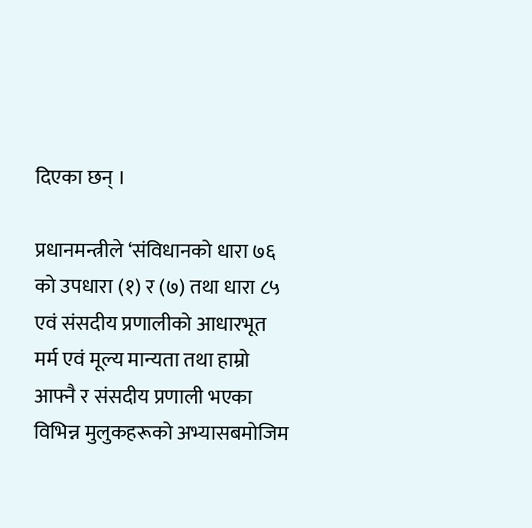दिएका छन् ।

प्रधानमन्त्रीले ‘संविधानको धारा ७६ को उपधारा (१) र (७) तथा धारा ८५ एवं संसदीय प्रणालीको आधारभूत मर्म एवं मूल्य मान्यता तथा हाम्रो आफ्नै र संसदीय प्रणाली भएका विभिन्न मुलुकहरूको अभ्यासबमोजिम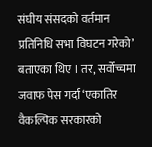संघीय संसदको वर्तमान प्रतिनिधि सभा विघटन गरेको’ बताएका थिए । तर, सर्वोच्चमा जवाफ पेस गर्दा ‘एकातिर वैकल्पिक सरकारको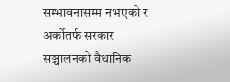सम्भावनासम्म नभएको र अर्कोतर्फ सरकार सञ्चालनको वैधानिक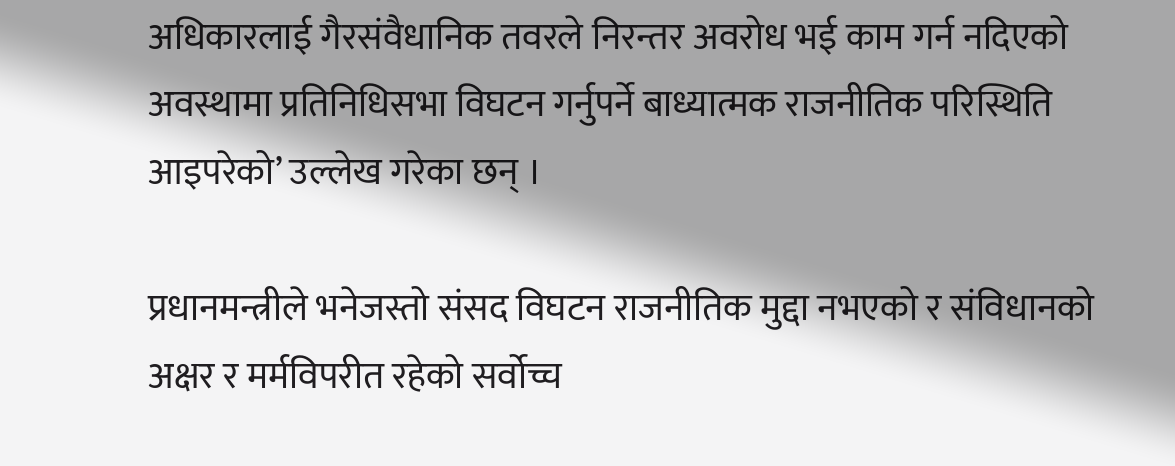अधिकारलाई गैरसंवैधानिक तवरले निरन्तर अवरोध भई काम गर्न नदिएको अवस्थामा प्रतिनिधिसभा विघटन गर्नुपर्ने बाध्यात्मक राजनीतिक परिस्थिति आइपरेको’ उल्लेख गरेका छन् ।

प्रधानमन्त्रीले भनेजस्तो संसद विघटन राजनीतिक मुद्दा नभएको र संविधानको अक्षर र मर्मविपरीत रहेको सर्वोच्च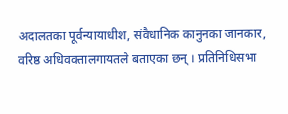अदालतका पूर्वन्यायाधीश, संवैधानिक कानुनका जानकार, वरिष्ठ अधिवक्तालगायतले बताएका छन् । प्रतिनिधिसभा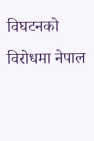विघटनको विरोधमा नेपाल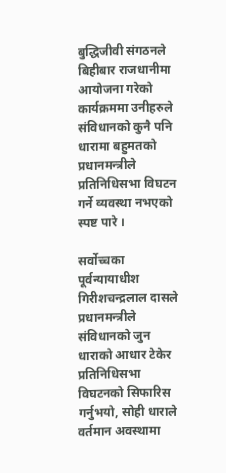बुद्धिजीवी संगठनले बिहीबार राजधानीमा आयोजना गरेको कार्यक्रममा उनीहरुले संविधानको कुनै पनि धारामा बहुमतको प्रधानमन्त्रीले प्रतिनिधिसभा विघटन गर्ने व्यवस्था नभएको स्पष्ट पारे ।

सर्वोच्चका पूर्वन्यायाधीश गिरीशचन्द्रलाल दासले प्रधानमन्त्रीले संविधानको जुन धाराको आधार टेकेर प्रतिनिधिसभा विघटनको सिफारिस गर्नुभयो, सोही धाराले वर्तमान अवस्थामा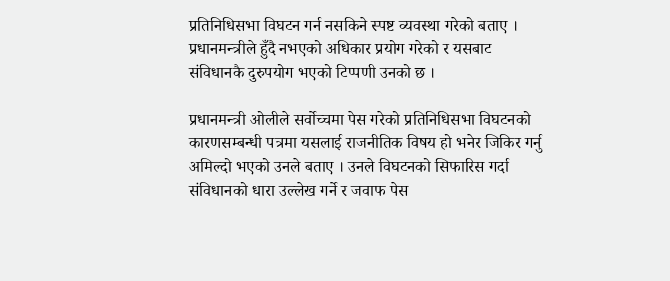प्रतिनिधिसभा विघटन गर्न नसकिने स्पष्ट व्यवस्था गरेको बताए । प्रधानमन्त्रीले हुँदै नभएको अधिकार प्रयोग गरेको र यसबाट संविधानकै दुरुपयोग भएको टिप्पणी उनको छ ।

प्रधानमन्त्री ओलीले सर्वोच्चमा पेस गरेको प्रतिनिधिसभा विघटनको कारणसम्बन्धी पत्रमा यसलाई राजनीतिक विषय हो भनेर जिकिर गर्नु अमिल्दो भएको उनले बताए । उनले विघटनको सिफारिस गर्दा संविधानको धारा उल्लेख गर्ने र जवाफ पेस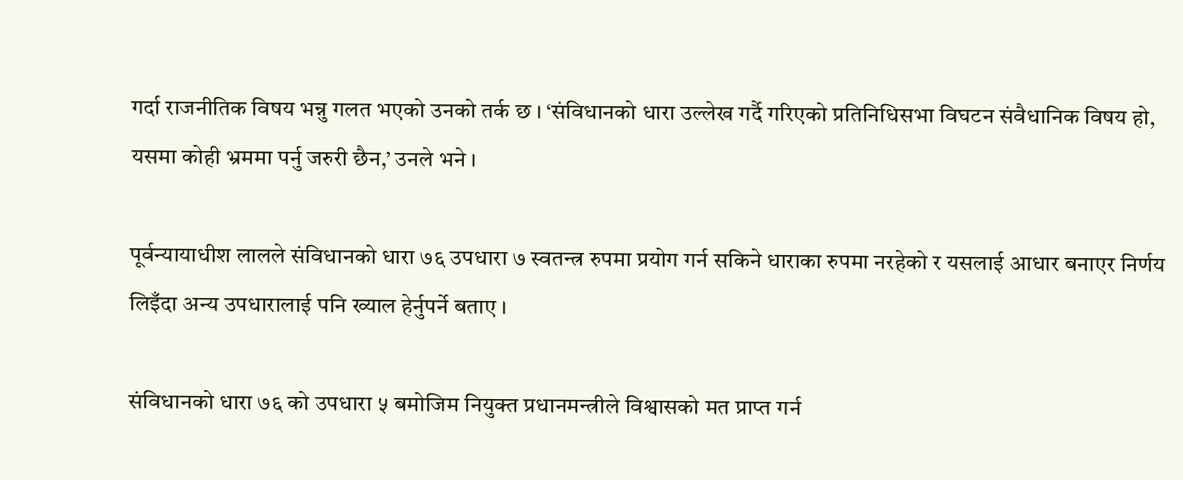गर्दा राजनीतिक विषय भन्नु गलत भएको उनको तर्क छ । ‘संविधानको धारा उल्लेख गर्दै गरिएको प्रतिनिधिसभा विघटन संवैधानिक विषय हो, यसमा कोही भ्रममा पर्नु जरुरी छैन,’ उनले भने ।

पूर्वन्यायाधीश लालले संविधानको धारा ७६ उपधारा ७ स्वतन्त्र रुपमा प्रयोग गर्न सकिने धाराका रुपमा नरहेको र यसलाई आधार बनाएर निर्णय लिइँदा अन्य उपधारालाई पनि ख्याल हेर्नुपर्ने बताए ।

संविधानको धारा ७६ को उपधारा ५ बमोजिम नियुक्त प्रधानमन्त्रीले विश्वासको मत प्राप्त गर्न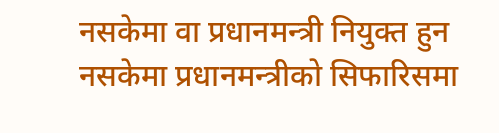नसकेमा वा प्रधानमन्त्री नियुक्त हुन नसकेमा प्रधानमन्त्रीको सिफारिसमा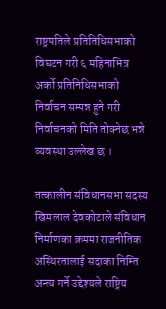राष्ट्रपतिले प्रतितिधिसभाको विघटन गरी ६ महिनाभित्र अर्को प्रतिनिधिसभाको निर्वाचन सम्पन्न हुने गरी निर्वाचनको मिति तोक्नेछ भन्ने व्यवस्था उल्लेख छ ।

तत्कालीन संविधानसभा सदस्य खिमलाल देवकोटाले संविधान निर्माणका क्रममा राजनीतिक अस्थिरतालाई सदाका निम्ति अन्त्य गर्ने उद्देश्यले राष्ट्रिय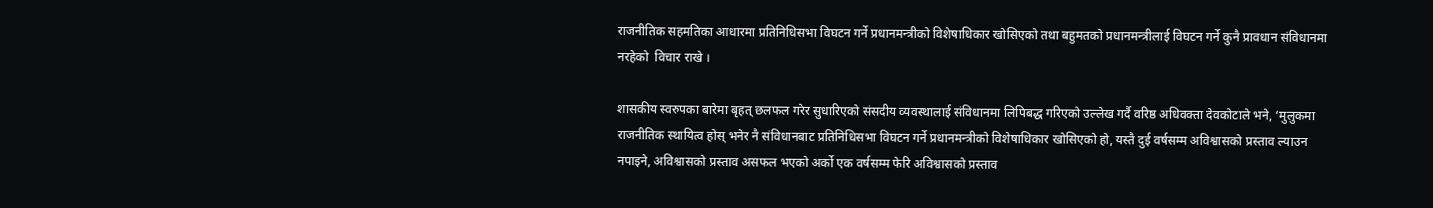राजनीतिक सहमतिका आधारमा प्रतिनिधिसभा विघटन गर्ने प्रधानमन्त्रीको विशेषाधिकार खोसिएको तथा बहुमतको प्रधानमन्त्रीलाई विघटन गर्ने कुनै प्रावधान संविधानमा नरहेको  विचार राखे ।

शासकीय स्वरुपका बारेमा बृहत् छलफल गरेर सुधारिएको संसदीय व्यवस्थालाई संविधानमा लिपिबद्ध गरिएको उल्लेख गर्दै वरिष्ठ अधिवक्ता देवकोटाले भने, ‘मुलुकमा राजनीतिक स्थायित्व होस् भनेर नै संविधानबाट प्रतिनिधिसभा विघटन गर्ने प्रधानमन्त्रीको विशेषाधिकार खोसिएको हो, यस्तै दुई वर्षसम्म अविश्वासको प्रस्ताव ल्याउन नपाइने, अविश्वासको प्रस्ताव असफल भएको अर्को एक वर्षसम्म फेरि अविश्वासको प्रस्ताव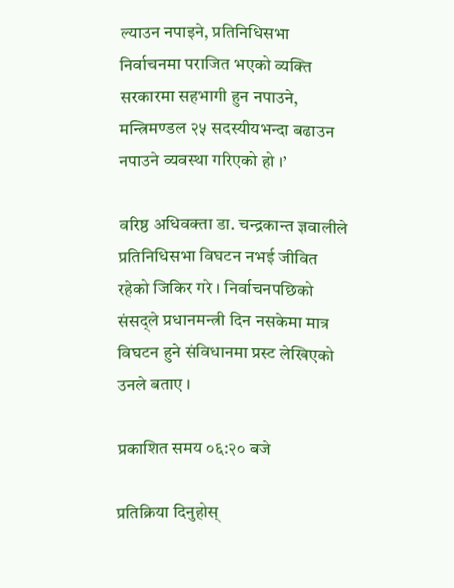ल्याउन नपाइने, प्रतिनिधिसभा निर्वाचनमा पराजित भएको व्यक्ति सरकारमा सहभागी हुन नपाउने, मन्त्रिमण्डल २५ सदस्यीयभन्दा बढाउन नपाउने व्यवस्था गरिएको हो ।’

वरिष्ठ अधिवक्ता डा. चन्द्रकान्त ज्ञवालीले प्रतिनिधिसभा विघटन नभई जीवित रहेको जिकिर गरे । निर्वाचनपछिको संसद्ले प्रधानमन्त्री दिन नसकेमा मात्र विघटन हुने संविधानमा प्रस्ट लेखिएको उनले बताए ।

प्रकाशित समय ०६:२० बजे

प्रतिक्रिया दिनुहोस्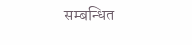सम्बन्धित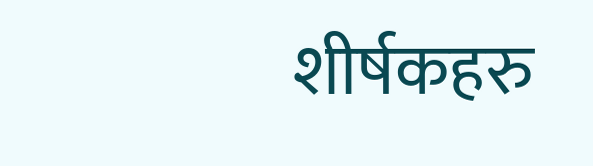शीर्षकहरु